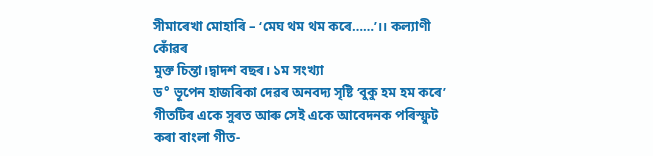সীমাৰেখা মোহাৰি – ‘মেঘ থম থম কৰে……’।। কল্যাণী কোঁৱৰ
মুক্ত চিন্তা।দ্বাদশ বছৰ। ১ম সংখ্যা
ড° ভূপেন হাজৰিকা দেৱৰ অনবদ্য সৃষ্টি ‘বুকু হম হম কৰে’ গীতটিৰ একে সুৰত আৰু সেই একে আবেদনক পৰিস্ফুট কৰা বাংলা গীত-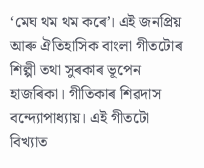‘মেঘ থম থম কৰে’। এই জনপ্ৰিয় আৰু ঐতিহাসিক বাংলা গীতটোৰ শিল্পী তথা সুৰকাৰ ভূপেন হাজৰিকা। গীতিকাৰ শিৱদাস বন্দ্যোপাধ্যায়। এই গীতটো বিখ্যাত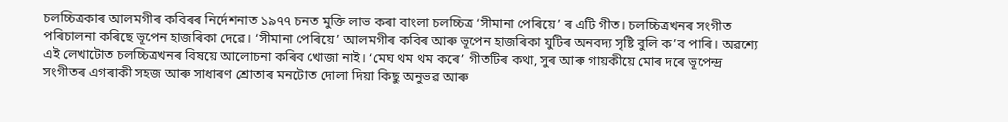চলচ্চিত্ৰকাৰ আলমগীৰ কবিৰৰ নিৰ্দেশনাত ১৯৭৭ চনত মুক্তি লাভ কৰা বাংলা চলচ্চিত্ৰ ‘সীমানা পেৰিয়ে’ ৰ এটি গীত। চলচ্চিত্ৰখনৰ সংগীত পৰিচালনা কৰিছে ভূপেন হাজৰিকা দেৱে। ‘সীমানা পেৰিয়ে’ আলমগীৰ কবিৰ আৰু ভূপেন হাজৰিকা যুটিৰ অনবদ্য সৃষ্টি বুলি ক’ব পাৰি। অৱশ্যে এই লেখাটোত চলচ্চিত্ৰখনৰ বিষয়ে আলোচনা কৰিব খোজা নাই। ‘মেঘ থম থম কৰে’ গীতটিৰ কথা, সুৰ আৰু গায়কীয়ে মোৰ দৰে ভূপেন্দ্ৰ সংগীতৰ এগৰাকী সহজ আৰু সাধাৰণ শ্ৰোতাৰ মনটোত দোলা দিয়া কিছু অনুভৱ আৰু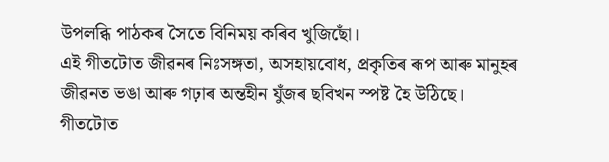উপলব্ধি পাঠকৰ সৈতে বিনিময় কৰিব খুজিছোঁ।
এই গীতটোত জীৱনৰ নিঃসঙ্গতা, অসহায়বোধ, প্ৰকৃতিৰ ৰূপ আৰু মানুহৰ জীৱনত ভঙা আৰু গঢ়াৰ অন্তহীন যুঁজৰ ছবিখন স্পষ্ট হৈ উঠিছে। গীতটোত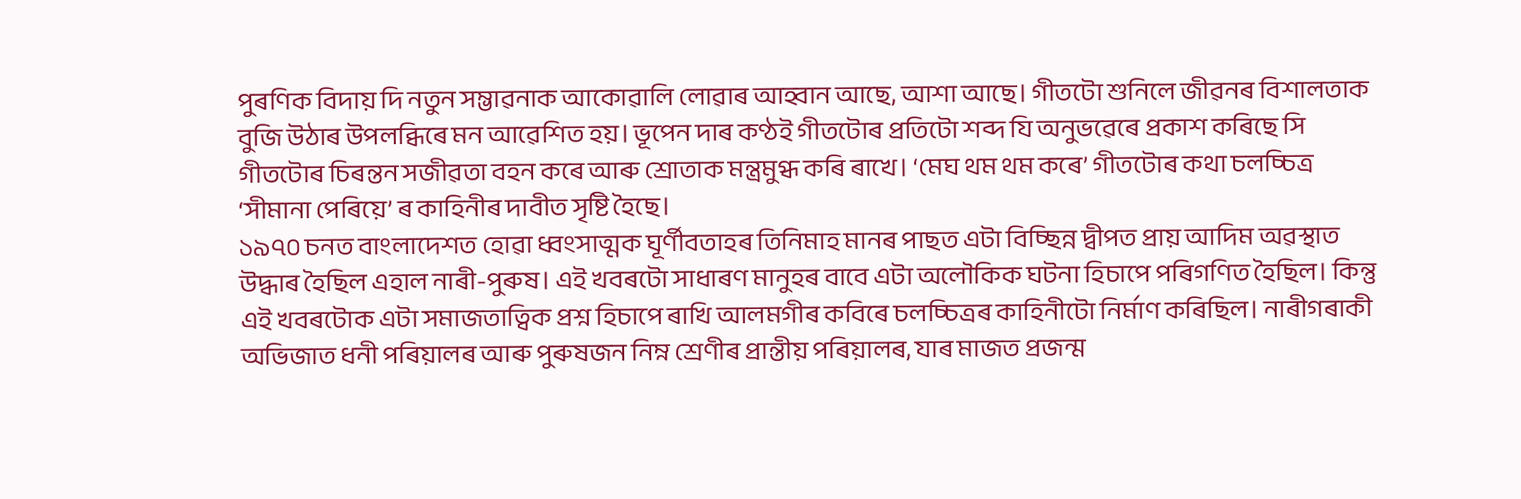পুৰণিক বিদায় দি নতুন সম্ভাৱনাক আকোৱালি লোৱাৰ আহ্বান আছে, আশা আছে। গীতটো শুনিলে জীৱনৰ বিশালতাক বুজি উঠাৰ উপলব্ধিৰে মন আৱেশিত হয়। ভূপেন দাৰ কণ্ঠই গীতটোৰ প্ৰতিটো শব্দ যি অনুভৱেৰে প্ৰকাশ কৰিছে সি গীতটোৰ চিৰন্তন সজীৱতা বহন কৰে আৰু শ্ৰোতাক মন্ত্ৰমুগ্ধ কৰি ৰাখে। ‘মেঘ থম থম কৰে’ গীতটোৰ কথা চলচ্চিত্ৰ ‘সীমানা পেৰিয়ে’ ৰ কাহিনীৰ দাবীত সৃষ্টি হৈছে।
১৯৭০ চনত বাংলাদেশত হোৱা ধ্বংসাত্মক ঘূৰ্ণীবতাহৰ তিনিমাহ মানৰ পাছত এটা বিচ্ছিন্ন দ্বীপত প্ৰায় আদিম অৱস্থাত উদ্ধাৰ হৈছিল এহাল নাৰী-পুৰুষ। এই খবৰটো সাধাৰণ মানুহৰ বাবে এটা অলৌকিক ঘটনা হিচাপে পৰিগণিত হৈছিল। কিন্তু এই খবৰটোক এটা সমাজতাত্বিক প্ৰশ্ন হিচাপে ৰাখি আলমগীৰ কবিৰে চলচ্চিত্ৰৰ কাহিনীটো নিৰ্মাণ কৰিছিল। নাৰীগৰাকী অভিজাত ধনী পৰিয়ালৰ আৰু পুৰুষজন নিম্ন শ্ৰেণীৰ প্ৰান্তীয় পৰিয়ালৰ, যাৰ মাজত প্ৰজন্ম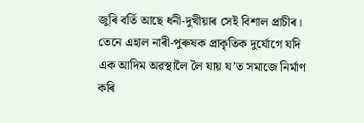জুৰি বৰ্তি আছে ধনী-দুখীয়াৰ সেই বিশাল প্ৰাচীৰ। তেনে এহাল নাৰী-পুৰুষক প্ৰাকৃতিক দুৰ্যোগে যদি এক আদিম অৱস্থালৈ লৈ যায় য’ত সমাজে নিৰ্মাণ কৰি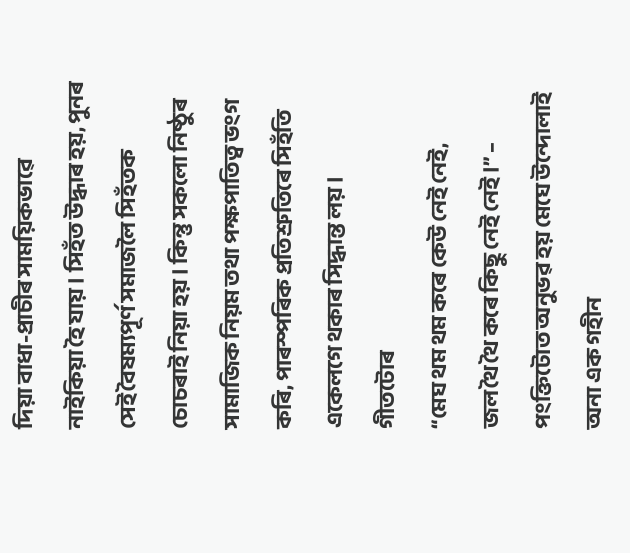দিয়া বাধা-প্ৰাচীৰ সাময়িকভাৱে নাইকিয়া হৈ যায়। সিহঁত উদ্ধাৰ হয়, পুনৰ সেই বৈষম্যপূৰ্ণ সমাজলৈ সিহঁতক চোচৰাই নিয়া হয়। কিন্তু সকলো নিষ্ঠুৰ সামাজিক নিয়ম তথা পক্ষপাতিত্ব ভংগ কৰি, পাৰস্পৰিক প্ৰতিশ্ৰুতিৰে সিহঁতি একেলগে থকাৰ সিদ্ধান্ত লয়।
গীতটোৰ
“মেঘ থম থম কৰে কেউ নেই নেই,
জল থৈ থৈ কৰে কিছু নেই নেই।” – পংক্তিটোত অনুভৱ হয় মেঘে উন্দোলাই অনা এক গহীন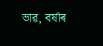ভাৱ, বৰ্ষাৰ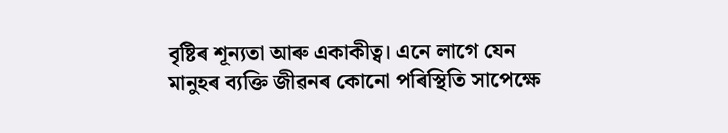বৃষ্টিৰ শূন্যতা আৰু একাকীত্ব। এনে লাগে যেন মানুহৰ ব্যক্তি জীৱনৰ কোনো পৰিস্থিতি সাপেক্ষে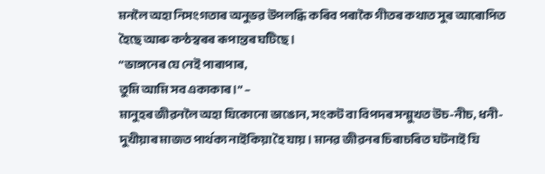মনলৈ অহা নিসংগতাৰ অনুভৱ উপলব্ধি কৰিব পৰাকৈ গীতৰ কথাত সুৰ আৰোপিত হৈছে আৰু কন্ঠস্বৰৰ ৰূপান্তৰ ঘটিছে।
“ভাঙ্গনেৰ যে নেই পাৰাপাৰ,
তুমি আমি সব একাকাৰ।” –
মানুহৰ জীৱনলৈ অহা যিকোনো ভাঙোন, সংকট বা বিপদৰ সন্মুখত উচ-নীচ, ধনী- দুখীয়াৰ মাজত পাৰ্থক্য নাইকিয়া হৈ যায়। মানৱ জীৱনৰ চিৰাচৰিত ঘটনাই যি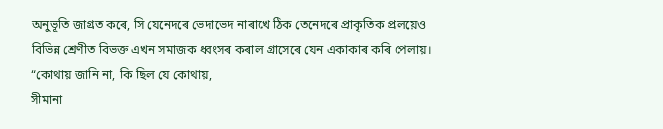অনুভূতি জাগ্ৰত কৰে, সি যেনেদৰে ভেদাভেদ নাৰাখে ঠিক তেনেদৰে প্ৰাকৃতিক প্ৰলয়েও বিভিন্ন শ্ৰেণীত বিভক্ত এখন সমাজক ধ্বংসৰ কৰাল গ্ৰাসেৰে যেন একাকাৰ কৰি পেলায়।
“কোথায় জানি না, কি ছিল যে কোথায়,
সীমানা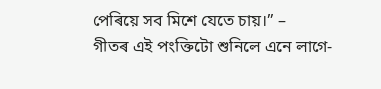পেৰিয়ে সব মিশে যেতে চায়।” –
গীতৰ এই পংক্তিটো শুনিলে এনে লাগে-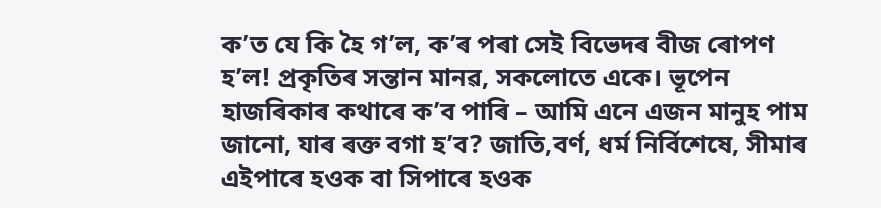ক’ত যে কি হৈ গ’ল, ক’ৰ পৰা সেই বিভেদৰ বীজ ৰোপণ হ’ল! প্ৰকৃতিৰ সন্তান মানৱ, সকলোতে একে। ভূপেন হাজৰিকাৰ কথাৰে ক’ব পাৰি – আমি এনে এজন মানুহ পাম জানো, যাৰ ৰক্ত বগা হ’ব? জাতি,বৰ্ণ, ধৰ্ম নিৰ্বিশেষে, সীমাৰ এইপাৰে হওক বা সিপাৰে হওক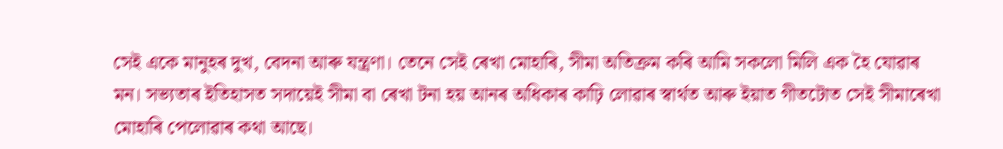সেই একে মানুহৰ দুখ, বেদনা আৰু যন্ত্ৰণা। তেনে সেই ৰেখা মোহাৰি, সীমা অতিক্ৰম কৰি আমি সকলো মিলি এক হৈ যোৱাৰ মন। সভ্যতাৰ ইতিহাসত সদায়েই সীমা বা ৰেখা টনা হয় আনৰ অধিকাৰ কাঢ়ি লোৱাৰ স্বাৰ্থত আৰু ইয়াত গীতটোত সেই সীমাৰেখা মোহাৰি পেলোৱাৰ কথা আছে।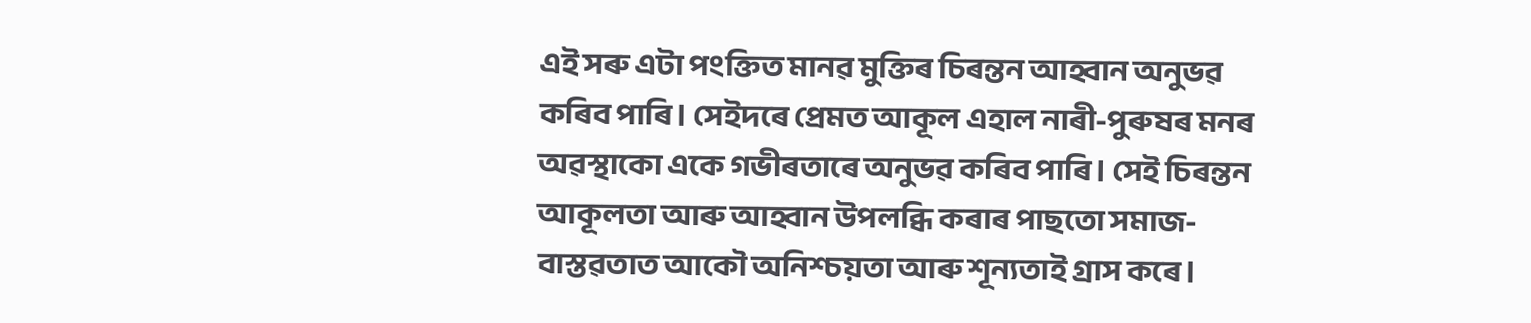এই সৰু এটা পংক্তিত মানৱ মুক্তিৰ চিৰন্তন আহ্বান অনুভৱ কৰিব পাৰি। সেইদৰে প্ৰেমত আকূল এহাল নাৰী-পুৰুষৰ মনৰ অৱস্থাকো একে গভীৰতাৰে অনুভৱ কৰিব পাৰি। সেই চিৰন্তন আকূলতা আৰু আহ্বান উপলব্ধি কৰাৰ পাছতো সমাজ-বাস্তৱতাত আকৌ অনিশ্চয়তা আৰু শূন্যতাই গ্ৰাস কৰে।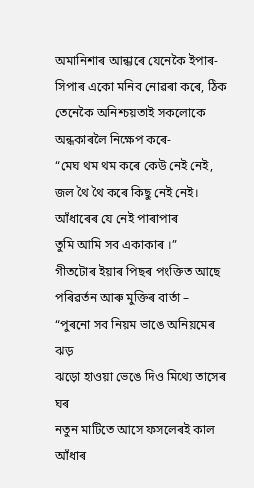অমানিশাৰ আন্ধাৰে যেনেকৈ ইপাৰ-সিপাৰ একো মনিব নোৱৰা কৰে, ঠিক তেনেকৈ অনিশ্চয়তাই সকলোকে অন্ধকাৰলৈ নিক্ষেপ কৰে-
“মেঘ থম থম কৰে কেউ নেই নেই,
জল থৈ থৈ কৰে কিছু নেই নেই।
আঁধাৰেৰ যে নেই পাৰাপাৰ
তুমি আমি সব একাকাৰ ।”
গীতটোৰ ইয়াৰ পিছৰ পংক্তিত আছে পৰিৱৰ্তন আৰু মুক্তিৰ বাৰ্তা –
“পুৰনো সব নিয়ম ভাঙে অনিয়মেৰ ঝড়
ঝড়ো হাওয়া ভেঙে দিও মিথ্যে তাসেৰ ঘৰ
নতুন মাটিতে আসে ফসলেৰই কাল
আঁধাৰ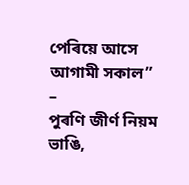পেৰিয়ে আসে আগামী সকাল” –
পুৰণি জীৰ্ণ নিয়ম ভাঙি,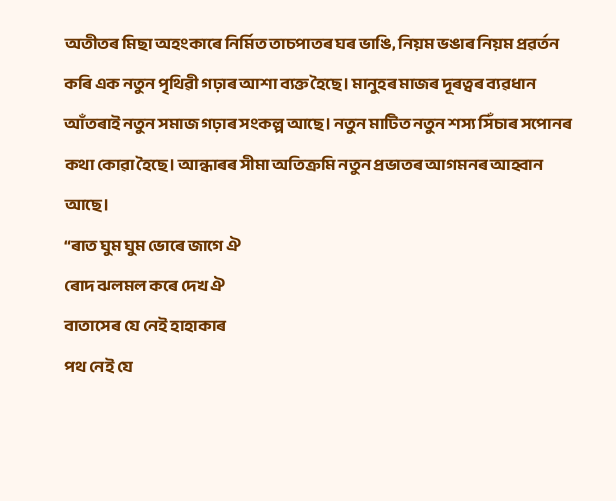অতীতৰ মিছা অহংকাৰে নিৰ্মিত তাচপাতৰ ঘৰ ভাঙি, নিয়ম ভঙাৰ নিয়ম প্ৰৱৰ্তন কৰি এক নতুন পৃথিৱী গঢ়াৰ আশা ব্যক্ত হৈছে। মানুহৰ মাজৰ দূৰত্বৰ ব্যৱধান আঁতৰাই নতুন সমাজ গঢ়াৰ সংকল্প আছে। নতুন মাটিত নতুন শস্য সিঁচাৰ সপোনৰ কথা কোৱা হৈছে। আন্ধাৰৰ সীমা অতিক্ৰমি নতুন প্ৰভাতৰ আগমনৰ আহ্বান আছে।
“ৰাত ঘুম ঘুম ভোৰে জাগে ঐ
ৰোদ ঝলমল কৰে দেখ ঐ
বাতাসেৰ যে নেই হাহাকাৰ
পথ নেই যে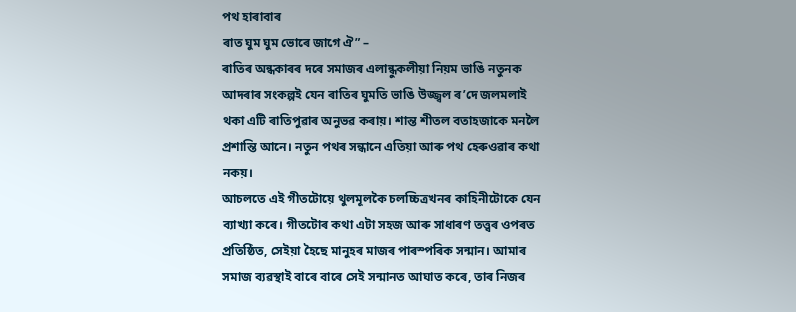পথ হাৰাবাৰ
ৰাত ঘুম ঘুম ভোৰে জাগে ঐ” –
ৰাতিৰ অন্ধকাৰৰ দৰে সমাজৰ এলান্ধুকলীয়া নিয়ম ভাঙি নতুনক আদৰাৰ সংকল্পই যেন ৰাতিৰ ঘুমতি ভাঙি উজ্জ্বল ৰ’দে জলমলাই থকা এটি ৰাতিপুৱাৰ অনুভৱ কৰায়। শান্ত শীতল বতাহজাকে মনলৈ প্ৰশান্তি আনে। নতুন পথৰ সন্ধানে এতিয়া আৰু পথ হেৰুওৱাৰ কথা নকয়।
আচলতে এই গীতটোয়ে থুলমূলকৈ চলচ্চিত্ৰখনৰ কাহিনীটোকে যেন ব্যাখ্যা কৰে। গীতটোৰ কথা এটা সহজ আৰু সাধাৰণ তত্ত্বৰ ওপৰত প্ৰতিষ্ঠিত, সেইয়া হৈছে মানুহৰ মাজৰ পাৰস্পৰিক সন্মান। আমাৰ সমাজ ব্যৱস্থাই বাৰে বাৰে সেই সন্মানত আঘাত কৰে, তাৰ নিজৰ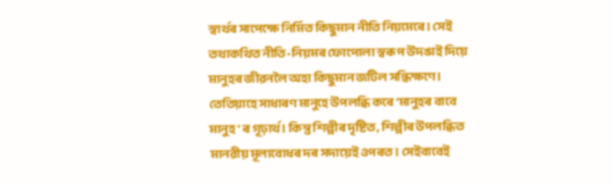স্বাৰ্থৰ সাপেক্ষে নিৰ্মিত কিছুমান নীতি নিয়মেৰে। সেই তথাকথিত নীতি-নিয়মৰ ফোপোলা স্বৰূপ উদঙাই দিয়ে মানুহৰ জীৱনলৈ অহা কিছুমান জটিল সন্ধিক্ষণে। তেতিয়াহে সাধাৰণ মানুহে উপলব্ধি কৰে ‘মানুহৰ বাবে মানুহ’ ৰ গূঢ়াৰ্থ। কিন্তু শিল্পীৰ দৃষ্টিত, শিল্পীৰ উপলব্ধিত মানৱীয় মূল্যবোধৰ দৰ সদায়েই ওপৰত। সেইবাবেই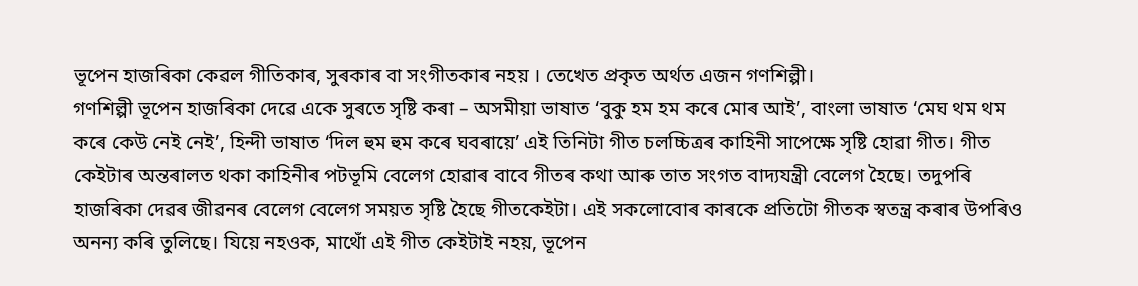ভূপেন হাজৰিকা কেৱল গীতিকাৰ, সুৰকাৰ বা সংগীতকাৰ নহয় । তেখেত প্ৰকৃত অৰ্থত এজন গণশিল্পী।
গণশিল্পী ভূপেন হাজৰিকা দেৱে একে সুৰতে সৃষ্টি কৰা – অসমীয়া ভাষাত ‘বুকু হম হম কৰে মোৰ আই’, বাংলা ভাষাত ‘মেঘ থম থম কৰে কেউ নেই নেই’, হিন্দী ভাষাত ‘দিল হুম হুম কৰে ঘবৰায়ে’ এই তিনিটা গীত চলচ্চিত্ৰৰ কাহিনী সাপেক্ষে সৃষ্টি হোৱা গীত। গীত কেইটাৰ অন্তৰালত থকা কাহিনীৰ পটভূমি বেলেগ হোৱাৰ বাবে গীতৰ কথা আৰু তাত সংগত বাদ্যযন্ত্ৰী বেলেগ হৈছে। তদুপৰি হাজৰিকা দেৱৰ জীৱনৰ বেলেগ বেলেগ সময়ত সৃষ্টি হৈছে গীতকেইটা। এই সকলোবোৰ কাৰকে প্ৰতিটো গীতক স্বতন্ত্ৰ কৰাৰ উপৰিও অনন্য কৰি তুলিছে। যিয়ে নহওক, মাথোঁ এই গীত কেইটাই নহয়, ভূপেন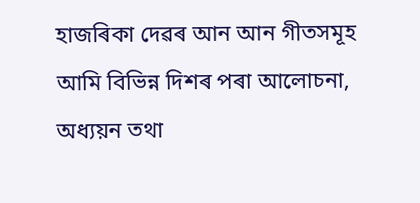হাজৰিকা দেৱৰ আন আন গীতসমূহ আমি বিভিন্ন দিশৰ পৰা আলোচনা, অধ্যয়ন তথা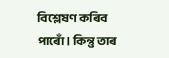বিশ্লেষণ কৰিব পাৰোঁ। কিন্তু তাৰ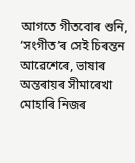আগতে গীতবোৰ শুনি, ‘সংগীত’ৰ সেই চিৰন্তন আৱেশেৰে, ভাষাৰ অন্তৰায়ৰ সীমাৰেখা মোহাৰি নিজৰ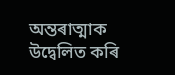অন্তৰাত্মাক উদ্বেলিত কৰি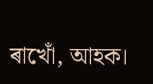ৰাখোঁ, আহক।